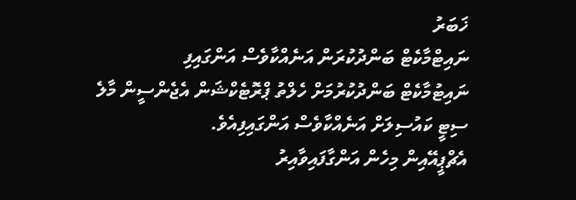ޚަބަރު
ނައިޓްމާކެޓް ބަންދުކުރަން އަނެއްކާވެސް އަންގައިފި
ނައިޓުމާކެޓް ބަންދުކުރުމަށް ހެލްތު ޕްރޮޓެކްޝަން އެޖެންސީން މާލެ ސިޓީ ކައުސިލަށް އަނެއްކާވެސް އަންގައިފިއެވެ.
އެޗްޕީއޭއިން މިހެން އަންގާފައިވާއިރު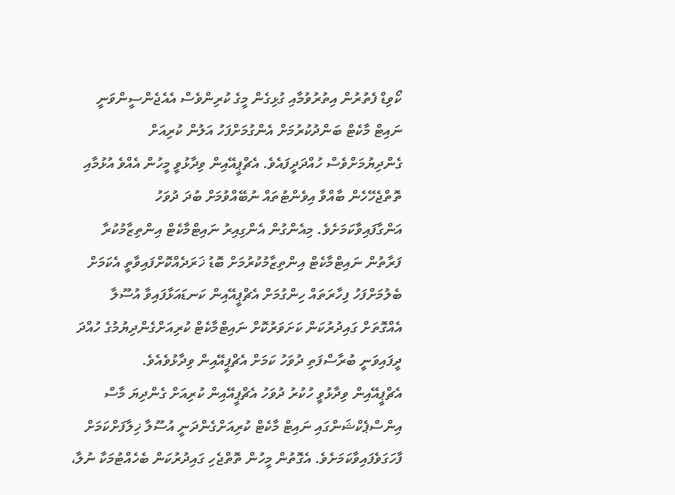ކޯވިޑް ފެތުރުން އިތުރުވުމާއި ގުޅިގެން މީގެ ކުރިންވެސް އެއެޖެންސީންވަނީ ނައިޓް މާކެޓް ބަންދުކުރުމަށް އެންގުމަށްފަހު އަލުން ކުރިއަށް ގެންދިޔުމަށްވެސް ހުއްދަދީފައެވެ. އެޗްޕީއޭއިން ވިދާޅުވީ މީހުން އެއްވެ އުޅުމާއި ތޮތްޖެހޭހެން ބާއްވާ އިވެންޓުތައް ނުބޭއްވުމަށް ބުދަ ދުވަހު އަންގާފައިވާކަމަށެވެ. މިއެންގުން އެންގިއިރު ނައިޓްމާކެޓް އިންތިޒާމުކުރާ ފަރާތުން ނައިޓްމާކެޓް އިންތިޒާމުކުރުމަށް ބޮޑު ޚަރަދެއްކޮށްފައިވާތީ އެކަމަށް ބެލުމަށްފަހު ފިހާރަތައް ހިންގުމަށް އެޗްޕީއޭއިން ކަނޑައަޅާފައިވާ އުސޫލާ އެއްގޮތަށް ގައިދުރުކަން ކަށަވަރުކޮށް ނައިޓްމާކެޓް ކުރިއަށްގެންދިޔުމުގެ ހުއްދަ ދީފައިވަނީ ބުރާސްފަތި ދުވަހު ކަމަށް އެޗްޕީއޭއިން ވިދާޅުވެއެވެ.
އެޗްޕީއޭއިން ވިދާޅުވީ ހުކުރު ދުވަހު އެޗްޕީއޭއިން ކުރިއަށް ގެންދިޔަ މާސް އިންސްޕެކްޝަންގައި ނައިޓް މާކެޓް ކުރިއަށްގެންދަނީ އުސޫލާ ޚިލާފަށްކަމަށް ފާހަގަވެފައިވާކަމަށެވެ. އެގޮތުން މީހުން ތޮތްޖެހި ގައިދުރުކަން ބެހެއްޓުމަކާ ނުލާ،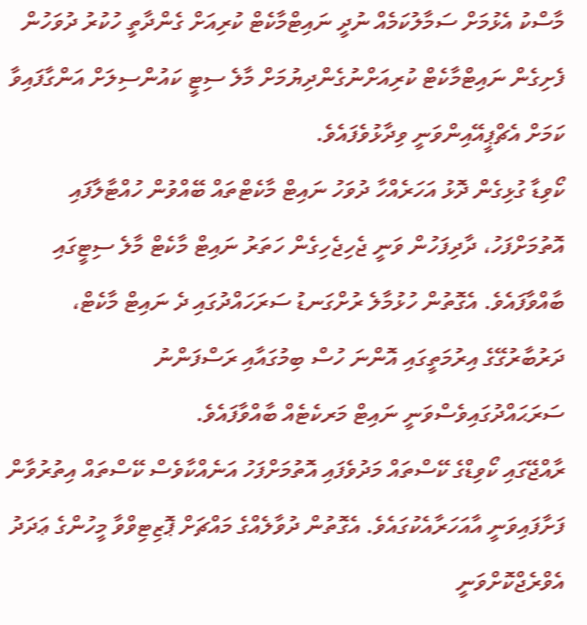މާސްކު އެޅުމަށް ސަމާލުކަމެއް ނުދީ ނައިޓްމާކެޓް ކުރިއަށް ގެންދާތީ ހުކުރު ދުވަހުން ފެށިގެން ނައިޓްމާކެޓް ކުރިއަށްނުގެންދިޔުމަށް މާލެ ސިޓީ ކައުންސިލަށް އަންގާފައިވާ ކަމަށް އެޗްޕީއޭއިންވަނީ ވިދާޅުވެފައެވެ.
ކޯވިޑާ ގުޅިގެން ދޮޅު އަހަރެއްހާ ދުވަހު ނައިޓް މާކެޓްތައް ބޭއްވުން ހުއްޓާލާފައި އޮތުމަށްފަހު، ދާދިފަހުން ވަނީ ޖެހިޖެހިގެން ހަތަރު ނައިޓް މާކެޓް މާލެ ސިޓީގައި ބާއްވާފައެވެ. އެގޮތުން ހުޅުމާލެ ރުށްގަނޑު ސަރަހައްދުގައި ދެ ނައިޓް މާކެޓް، ދަރުބާރުގޭގެ އިރުމަތީގައި އޮންނަ ހުސް ބިމުގައާއި ރަސްފަންނު ސަރަޙައްދުގައިވެސްވަނީ ނައިޓް މަރކެޓެއް ބާއްވާފައެވެ.
ރާއްޖޭގައި ކޯވިޑްގެ ކޭސްތައް މަދުވެފައި އޮތުމަށްފަހު އަނެއްކާވެސް ކޭސްތައް އިތުރުވާން ފަށާފައިވަނީ އާއަހަރާއެކުގައެވެ. އެގޮތުން ދުވާލެއްގެ މައްޗަށް ޕޮޒިޓިވްވާ މީހުންގެ ޢަދަދު އެވްރެޖްކޮށްވަނީ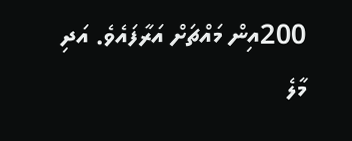200އިން މައްޗަށް އަރާފައެވެ. އަދި މާލެ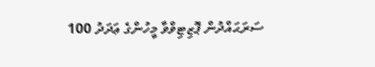ސަރަޙައްދުން ޕޮޒިޓިވްވާ މީހުންގެ ޢަދަދު 100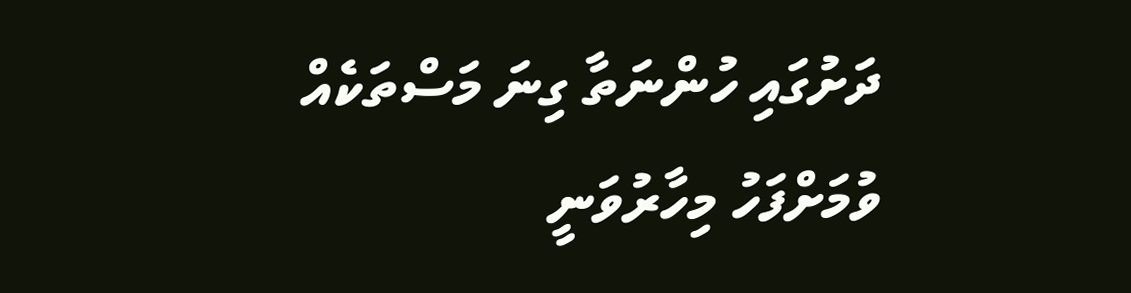ދަށުގައި ހުންނަތާ ގިނަ މަސްތަކެއް ވުމަށްފަހު މިހާރުވަނީ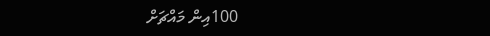100އިން މައްޗަށް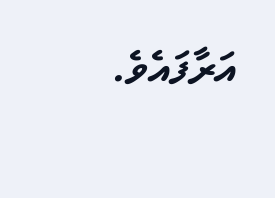އަރާފައެވެ.